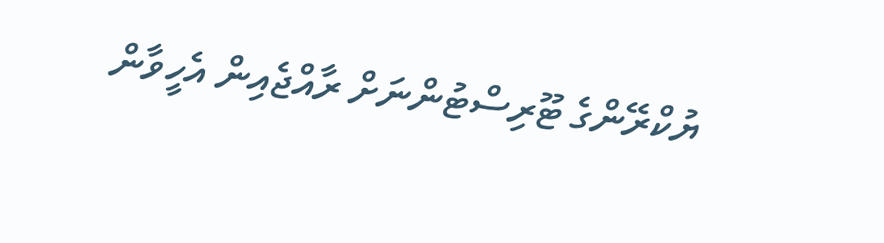ޔުކްރޭންގެ ޓޫރިސްޓުންނަށް ރާއްޖެއިން އެހީވާން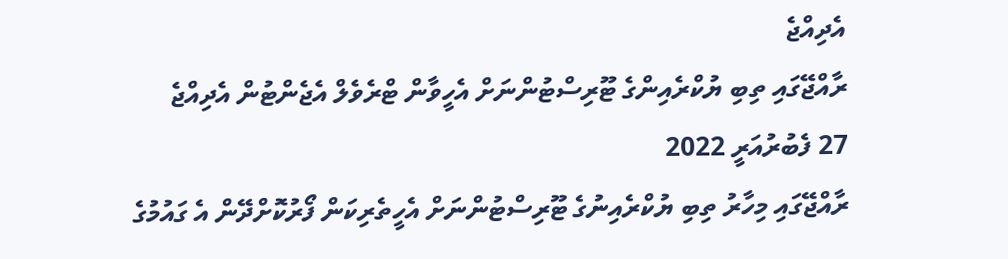އެދިއްޖެ
ރާއްޖޭގައި ތިބި ޔުކްރެއިންގެ ޓޫރިސްޓުންނަށް އެހީވާން ޓްރެވެލް އެޖެންޓުން އެދިއްޖެ
27 ފެބުރުއަރީ 2022
ރާއްޖޭގައި މިހާރު ތިބި ޔުކްރެއިނުގެ ޓޫރިސްޓުންނަށް އެހީތެރިކަން ފޯރުކޮށްދޭން އެ ގައުމުގެ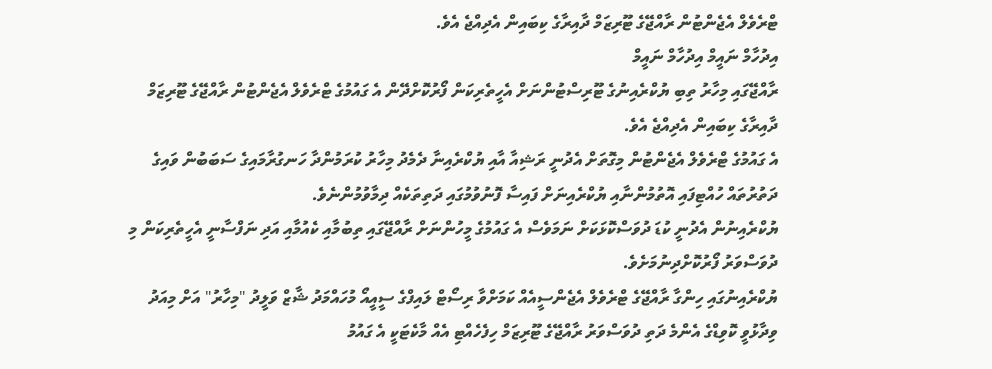ޓްރެވެލް އެޖެންޓުން ރާއްޖޭގެ ޓޫރިޒަމް ދާއިރާގެ ކިބައިން އެދިއްޖެ އެވެ.
އިދުހާމް ނައީމް އިދުހާމް ނައީމް
ރާއްޖޭގައި މިހާރު ތިބި ޔުކްރެއިނުގެ ޓޫރިސްޓުންނަށް އެހީތެރިކަން ފޯރުކޮށްދޭން އެ ގައުމުގެ ޓްރެވެލް އެޖެންޓުން ރާއްޖޭގެ ޓޫރިޒަމް ދާއިރާގެ ކިބައިން އެދިއްޖެ އެވެ.
އެ ގައުމުގެ ޓްރެވެލް އެޖެންޓުން މިގޮތަށް އެދުނީ ރަޝިއާ އާއި ޔުކްރެއިނާ ދެމެދު މިހާރު ކުރަމުންދާ ހަނގުރާމައިގެ ސަބަބުން ވައިގެ ދަތުރުތައް ހުއްޓިފައި އޮތުމުންނާއި ޔުކްރެއިނަށް ފައިސާ ފޮނުވުމުގައި ދަތިތަކެއް ދިމާވުމުންނެވެ.
ޔުކްރެއިނުން އެދުނީ ކުޑަ ދުވަސްކޮޅަކަށް ނަމަވެސް އެ ގައުމުގެ މީހުންނަށް ރާއްޖޭގައި ތިބުމާއި ކެއުމާއި އަދި ނަފްސާނީ އެހީތެރިކަން މި ދުވަސްވަރު ފޯރުކޮށްދިނުމަށެވެ.
ޔުކްރެއިނުގައި ހިންގާ ރާއްޖޭގެ ޓްރެވެލް އެޖެންސީއެއް ކަމަށްވާ ރިސޯޓް ލައިފްގެ ސީއީއޯ މުހައްމަދު ޝާޒް ވަލީދު "މިހާރު" އަށް މިއަދު ވިދާޅުވީ ކޮވިޑްގެ އެންމެ ދަތި ދުވަސްވަރު ރާއްޖޭގެ ޓޫރިޒަމް ހިފެހެއްޓި އެއް މާކެޓަކީ އެ ގައުމު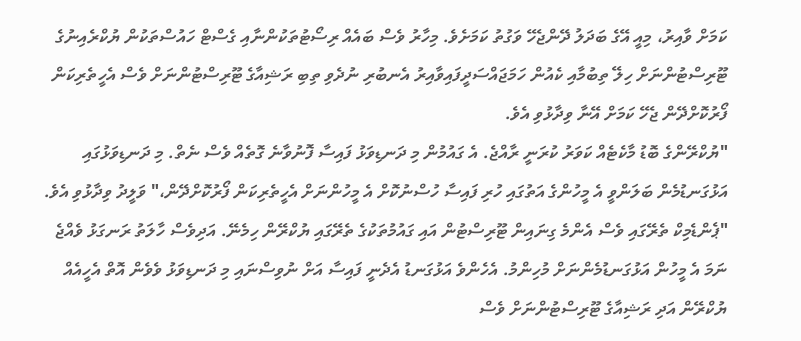ކަމަށް ވާއިރު، މިއީ އޭގެ ބަދަލު ދޭންޖެހޭ ވަގުތު ކަމަށެވެ. މިހާރު ވެސް ބައެއް ރިސޯޓުތަކުންނާއި ގެސްޓް ހައުސްތަކުން ޔުކްރެއިނުގެ ޓޫރިސްޓުންނަށް ހިލޭ ތިބުމާއި ކެއުން ހަމަޖައްސަދީފައިވާއިރު އެނބުރި ނުދެވި ތިބި ރަޝިއާގެ ޓޫރިސްޓުންނަށް ވެސް އެހީތެރިކަން ފޯރުކޮށްދޭން ޖެހޭ ކަމަށް އޭނާ ވިދާޅުވި އެވެ.
"ޔުކްރޭންގެ ބޮޑު މާކެޓެއް ކަވަރު ކުރަނީ ރާއްޖެ. އެ ގައުމުން މި ދަނޑިވަޅު ފައިސާ ފޮނުވާނެ ގޮތެއް ވެސް ނެތް. މި ދަނޑިވަޅުގައި އަޅުގަނޑުމެން ބަލަންވީ އެ މީހުންގެ އަތުގައި ހުރި ފައިސާ ހުސްނުކޮށް އެ މީހުންނަށް އެހީތެރިކަން ފޯރުކޮށްދޭން،" ވަލީދު ވިދާޅުވި އެވެ.
"ޕެންޑެމިކް ތެރޭގައި ވެސް އެންމެ ގިނައިން ޓޫރިސްޓުން އައި ގައުމުތަކުގެ ތެރޭގައި ޔުކްރޭން ހިމެނޭ. އަދިވެސް ހާލަތު ރަނގަޅު ވެއްޖެ ނަމަ އެ މީހުން އަޅުގަނޑުމެންނަށް މުހިންމު. އެހެންވެ އަޅުގަނޑު އެދެނީ ފައިސާ އަށް ނުވިސްނައި މި ދަނޑިވަޅު ވެވެން އޮތް އެހީއެއް ޔުކްރޭން އަދި ރަޝިއާގެ ޓޫރިސްޓުންނަށް ވެސް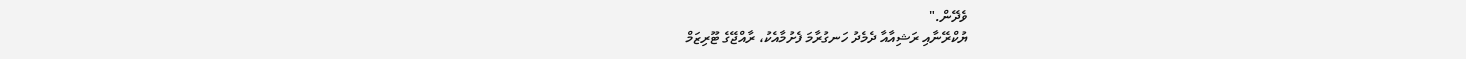ވެދޭން."
ޔުކްރޭނާއި ރަޝިއާއާ ދެމެދު ހަނގުރާމަ ފެށުމާއެކު، ރާއްޖޭގެ ޓޫރިޒަމް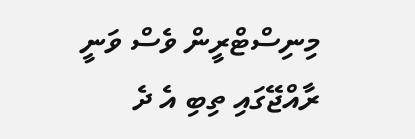މިނިސްޓްރީން ވެސް ވަނީ ރާއްޖޭގައި ތިބި އެ ދެ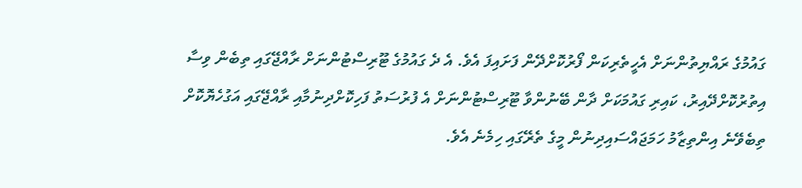ގައުމުގެ ރައްޔިތުންނަށް އެހީތެރިކަން ފޯރުކޮށްދޭން ފަށައިފަ އެވެ. އެ ދެ ގައުމުގެ ޓޫރިސްޓުންނަށް ރާއްޖޭގައި ތިބެން ވިސާ އިތުރުކޮށްދޭއިރު، ކައިރި ގައުމަކަށް ދާން ބޭނުންވާ ޓޫރިސްޓުންނަށް އެ ފުރުސަތު ފަހިކޮށްދިނުމާއި ރާއްޖޭގައި އަގުހެޔޮކޮށް ތިބެވޭނެ އިންތިޒާމު ހަމަޖައްސައިދިނުން މީގެ ތެރޭގައި ހިމެނެ އެވެ.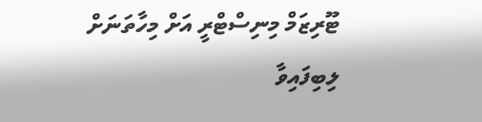ޓޫރިޒަމް މިނިސްޓްރީ އަށް މިހާތަނަށް ލިބިފައިވާ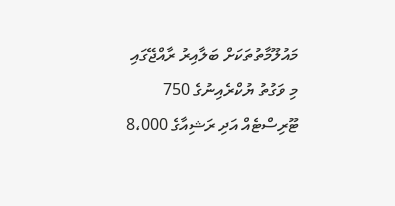މައުލޫމާތުތަކަށް ބަލާއިރު ރާއްޖޭގައި މި ވަގުތު ޔުކްރެއިނުގެ 750 ޓޫރިސްޓެއް އަދި ރަޝިއާގެ 8،000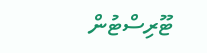ޓޫރިސްޓުން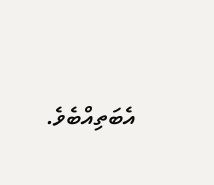އެބަތިއްބެވެ.